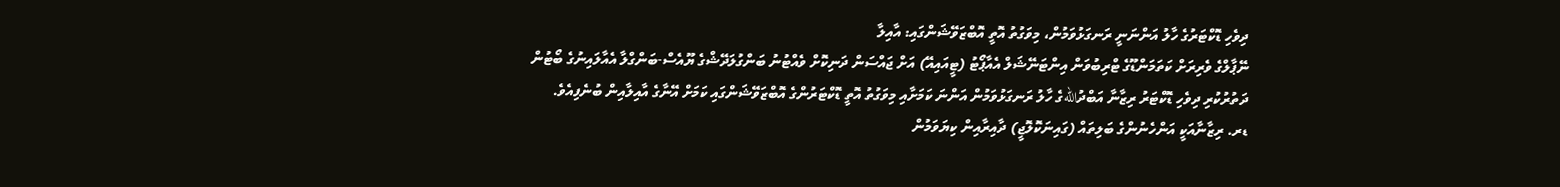ދިވެހި ޑޮކްޓަރުގެ ހާލު އަންނަނީ ރަނގަޅުވަމުން، މިވަގުތު އޮތީ އޮބްޒަވޭޝަންގައި: އާއިލާ
ނޭޕާލްގެ ވެރިރަށް ކަތަމަންޑޫގެ ޓްރިބުވަން އިންޓަނޭޝަލް އެއާޕޯޓު (ޓީއައިއޭ) އަށް ޖައްސަން ދަނިކޮށް ވެއްޓުނު ބަންގުލަދޭޝްގެ ޔޫއެސް-ބަންގްލާ އެއާލައިނުގެ ބޯޓުން ދަތުރުކުރި ދިވެހި ޑޮކްޓަރު ރިޒާނާ އަބްދުاللهގެ ހާލު ރަނގަޅުވަމުން އަންނަ ކަމަށާއި މިވަގުތު އޮތީ ޑޮކްޓަރުންގެ އޮބްޒަވޭޝަންގައި ކަމަށް އޭނާގެ އާއިލާއިން ބުނެފިއެވެ.
ޑރ. ރިޒާނާއަކީ އަންހެނުންގެ ބަލިތައް (ގައިނަކޮލޮޖީ) ދާއިރާއިން ކިޔަވަމުން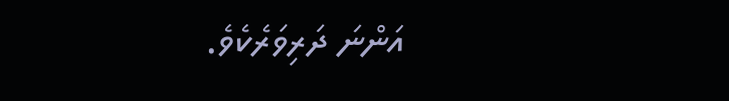އަންނަ ދަރިވަރެކެވެ.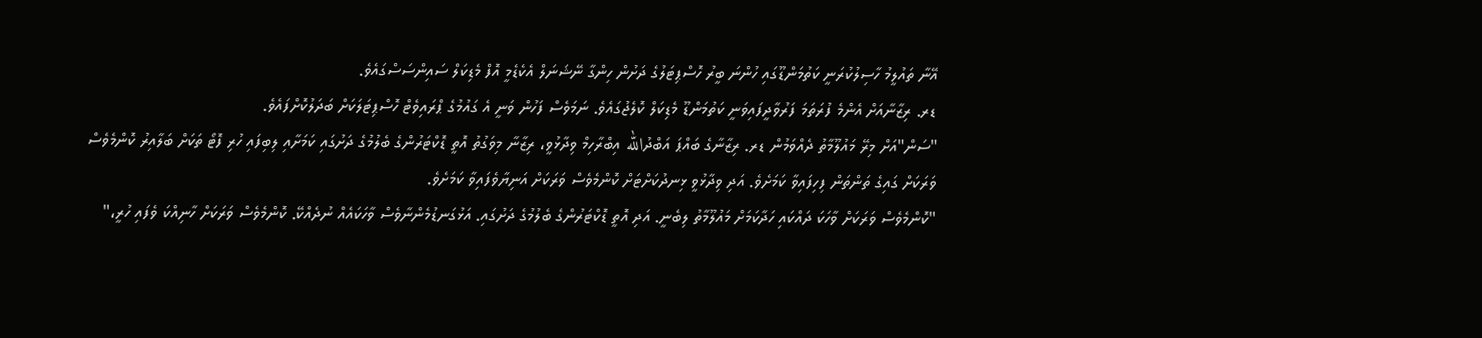އޭނާ ތައުލީމު ހާސިލުކުރަނީ ކަތުމަންޑޫގައި ހުންނަ ބީރު ހޮސްޕިޓަލުގެ ދަށުން ހިންގާ ނޭޝަނަލް އެކެޑެމީ އޮފް މެޑިކަލް ސައިންސަސްގައެވެ.
ޑރ. ރިޒާނާއަށް އެންމެ ފުރަތަމަ ފަރުވާދީފައިވަނީ ކަތުމަންޑޫ މެޑިކަލް ކޮލެޖުގައެވެ. ނަމަވެސް ފަހުން ވަނީ އެ ގައުމުގެ ޕްރައިވެޓް ހޮސްޕިޓަލަކަށް ބަދަލުކޮށްފައެވެ.
"ސަން"އަށް މިރޭ މައުލޫމާތު ދެއްވަމުން ޑރ. ރިޒާނާގެ ބައްޕަ އަބްދުالله އިބްރާހިމް ވިދާޅުވީ، ރިޒާނާ މިވަގުތު އޮތީ ޑޮކްޓަރުންގެ ބެލުމުގެ ދަށުގައި ކަމަށާއި ލިބިފައި ހުރި ފޮޓޯ ތަކަށް ބަލާއިރު ކޮންމެވެސް ވަރަކަށް ގައިގެ ތަންތަން ފިހިފައިވާ ކަމަށެވެ. އަދި ވިދާޅުވީ ޅިނދުކަށްޓަށް ކޮންމެވެސް ވަރަކަށް އަނިޔާވެފައިވާ ކަމަށެވެ.
"ކޮންމެވެސް ވަރަކަށް ވާހަކަ ދައްކައި ހަދާކަމަށް މައުލޫމާތު ލިބެނީ. އަދި އޮތީ ޑޮކްޓަރުންގެ ބެލުމުގެ ދަށުގައި. އަޅުގަނޑުމެންނާވެސް ވާހަކައެއް ނުދެއްކޭ. ކޮންމެވެސް ވަރަކަށް ހާނިއްކަ ވެފައި ހުރީ،"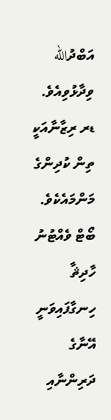އަބްދުالله ވިދާޅުވިއެވެ.
ޑރ ރިޒާނާއަކީ ތިން ކުދިންގެ މަންމައެކެވެ. ބޯޓް ވެއްޓުނު ހާދިޘާ ހިނގާފައިވަނީ އޭނާގެ ދަރިންނާއި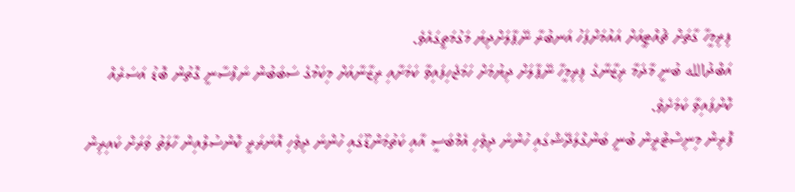ފިރިމީހާ ގާތަށް ޗުއްޓީއަށް އައުމަށްފަހު އަނބުރާ ނޭޕާލަށްދިޔަ މަގުމަތީގައެވެ.
އަބްދުالله ބުނީ މާދަމާ ރިޒާނާގެ ފިރިމީހާ ނޭޕާލަށް ދިޔުމަށް ހަމަޖެހިފައިވާ ކަމަށާއި ރިޒާނާއަށް މިކަމުގެ ސަބަބުން ނަފްސާނީ ގޮތުން ބޮޑު އަސަރެއް ކޮށްފައިވާ ކަމަށެވެ.
ފޮރިން މިނިސްޓްރީން ބުނީ ބަންގްލަދޭޝްގައި ހުންނަ ދިވެހި އެމްބަސީ އާއި ކަތުމަންޑޫގައި ހުންނަ ދިވެހި އޮނަރަރީ ކޮންސުލްއިން ހާލަތު ވަރަށް ކައިރިން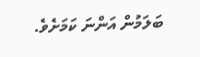ބަލަމުން އަންނަ ކަމަށެވެ.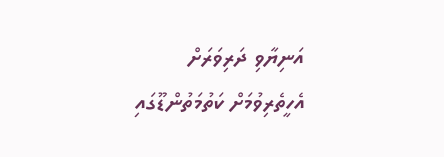އަނިޔާވި ދަރިވަރަށް އެހީތެރިވުމަށް ކަތުމަތުންޑޫގައި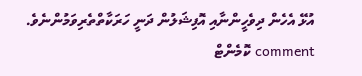އުޅޭ އެހެން ދިވެހީންނާއި އޮފިޝަލުން ދަނީ ހަރަކާތްތެރިވަމުންނެވެ.
comment ކޮމެންޓް